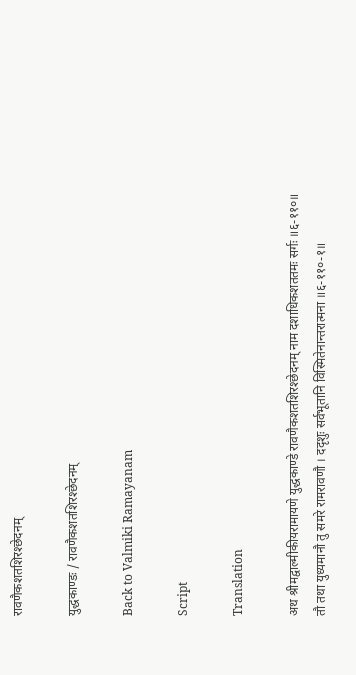रावणैकशतशिरश्छेदनम्

युद्धकाण्डः / रावणैकशतशिरश्छेदनम्

Back to Valmiki Ramayanam

Script

Translation

अथ श्रीमद्वाल्मीकीयरामायणे युद्धकाण्डे रावणैकशतशिरश्छेदनम् नाम दशाधिकशततमः सर्गः ॥६-११०॥
तौ तथा युध्यमानौ तु समरे रामरावणौ । ददृशुः सर्वभूतानि विस्मितेनान्तरात्मना ॥६-११०-१॥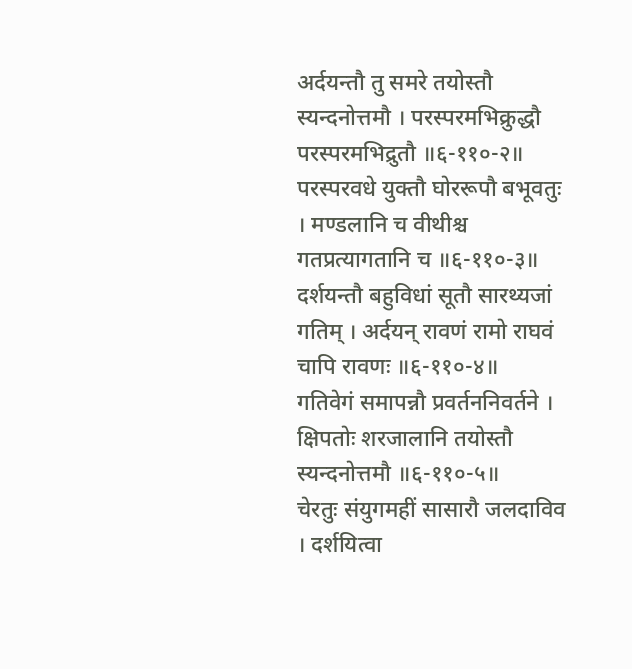अर्दयन्तौ तु समरे तयोस्तौ स्यन्दनोत्तमौ । परस्परमभिक्रुद्धौ परस्परमभिद्रुतौ ॥६-११०-२॥
परस्परवधे युक्तौ घोररूपौ बभूवतुः । मण्डलानि च वीथीश्च गतप्रत्यागतानि च ॥६-११०-३॥
दर्शयन्तौ बहुविधां सूतौ सारथ्यजां गतिम् । अर्दयन् रावणं रामो राघवं चापि रावणः ॥६-११०-४॥
गतिवेगं समापन्नौ प्रवर्तननिवर्तने । क्षिपतोः शरजालानि तयोस्तौ स्यन्दनोत्तमौ ॥६-११०-५॥
चेरतुः संयुगमहीं सासारौ जलदाविव । दर्शयित्वा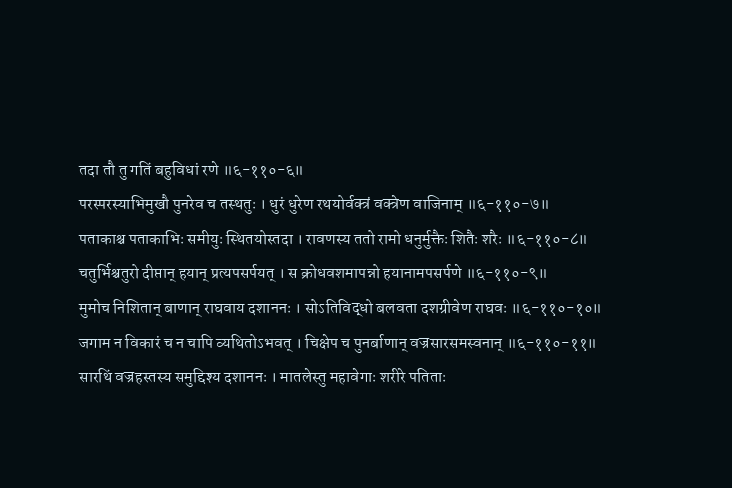तदा तौ तु गतिं बहुविधां रणे ॥६-११०-६॥
परस्परस्याभिमुखौ पुनरेव च तस्थतुः । धुरं धुरेण रथयोर्वक्त्रं वक्त्रेण वाजिनाम् ॥६-११०-७॥
पताकाश्च पताकाभिः समीयुः स्थितयोस्तदा । रावणस्य ततो रामो धनुर्मुक्तैः शितैः शरैः ॥६-११०-८॥
चतुर्भिश्चतुरो दीप्तान् हयान् प्रत्यपसर्पयत् । स क्रोधवशमापन्नो हयानामपसर्पणे ॥६-११०-९॥
मुमोच निशितान् बाणान् राघवाय दशाननः । सोऽतिविद्धो बलवता दशग्रीवेण राघवः ॥६-११०-१०॥
जगाम न विकारं च न चापि व्यथितोऽभवत् । चिक्षेप च पुनर्बाणान् वज्रसारसमस्वनान् ॥६-११०-११॥
सारथिं वज्रहस्तस्य समुद्दिश्य दशाननः । मातलेस्तु महावेगाः शरीरे पतिताः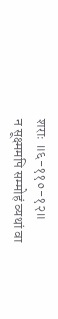शराः ॥६-११०-१२॥
न सूक्ष्ममपि सम्मोहं व्यथां वा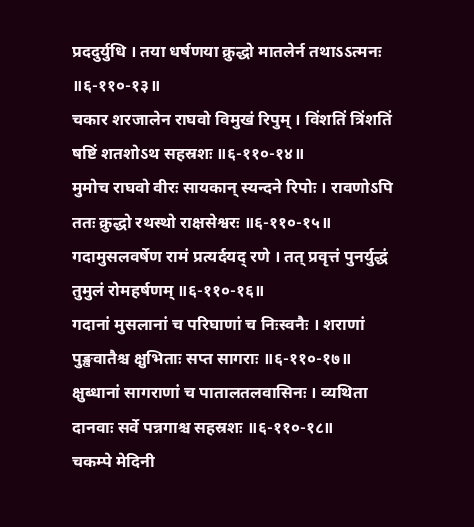प्रददुर्युधि । तया धर्षणया क्रुद्धो मातलेर्न तथाऽऽत्मनः ॥६-११०-१३॥
चकार शरजालेन राघवो विमुखं रिपुम् । विंशतिं त्रिंशतिं षष्टिं शतशोऽथ सहस्रशः ॥६-११०-१४॥
मुमोच राघवो वीरः सायकान् स्यन्दने रिपोः । रावणोऽपि ततः क्रुद्धो रथस्थो राक्षसेश्वरः ॥६-११०-१५॥
गदामुसलवर्षेण रामं प्रत्यर्दयद् रणे । तत् प्रवृत्तं पुनर्युद्धं तुमुलं रोमहर्षणम् ॥६-११०-१६॥
गदानां मुसलानां च परिघाणां च निःस्वनैः । शराणां पुङ्खवातैश्च क्षुभिताः सप्त सागराः ॥६-११०-१७॥
क्षुब्धानां सागराणां च पातालतलवासिनः । व्यथिता दानवाः सर्वे पन्नगाश्च सहस्रशः ॥६-११०-१८॥
चकम्पे मेदिनी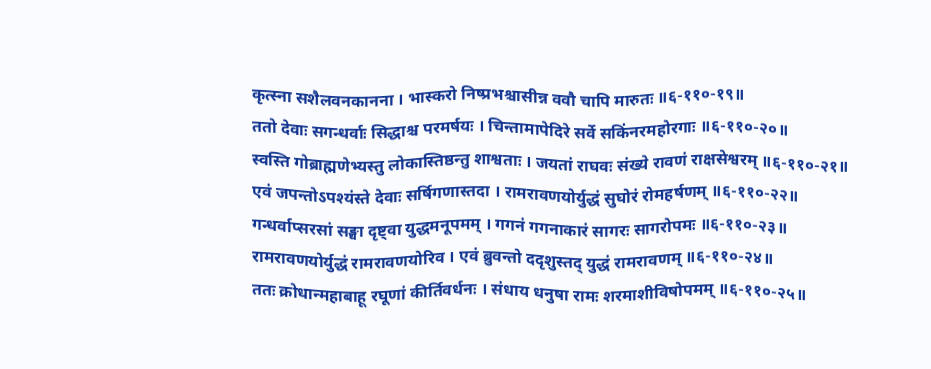कृत्स्ना सशैलवनकानना । भास्करो निष्प्रभश्चासीन्न ववौ चापि मारुतः ॥६-११०-१९॥
ततो देवाः सगन्धर्वाः सिद्धाश्च परमर्षयः । चिन्तामापेदिरे सर्वे सकिंनरमहोरगाः ॥६-११०-२०॥
स्वस्ति गोब्राह्मणेभ्यस्तु लोकास्तिष्ठन्तु शाश्वताः । जयतां राघवः संख्ये रावणं राक्षसेश्वरम् ॥६-११०-२१॥
एवं जपन्तोऽपश्यंस्ते देवाः सर्षिगणास्तदा । रामरावणयोर्युद्धं सुघोरं रोमहर्षणम् ॥६-११०-२२॥
गन्धर्वाप्सरसां सङ्घा दृष्ट्वा युद्धमनूपमम् । गगनं गगनाकारं सागरः सागरोपमः ॥६-११०-२३॥
रामरावणयोर्युद्धं रामरावणयोरिव । एवं ब्रुवन्तो ददृशुस्तद् युद्धं रामरावणम् ॥६-११०-२४॥
ततः क्रोधान्महाबाहू रघूणां कीर्तिवर्धनः । संधाय धनुषा रामः शरमाशीविषोपमम् ॥६-११०-२५॥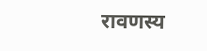रावणस्य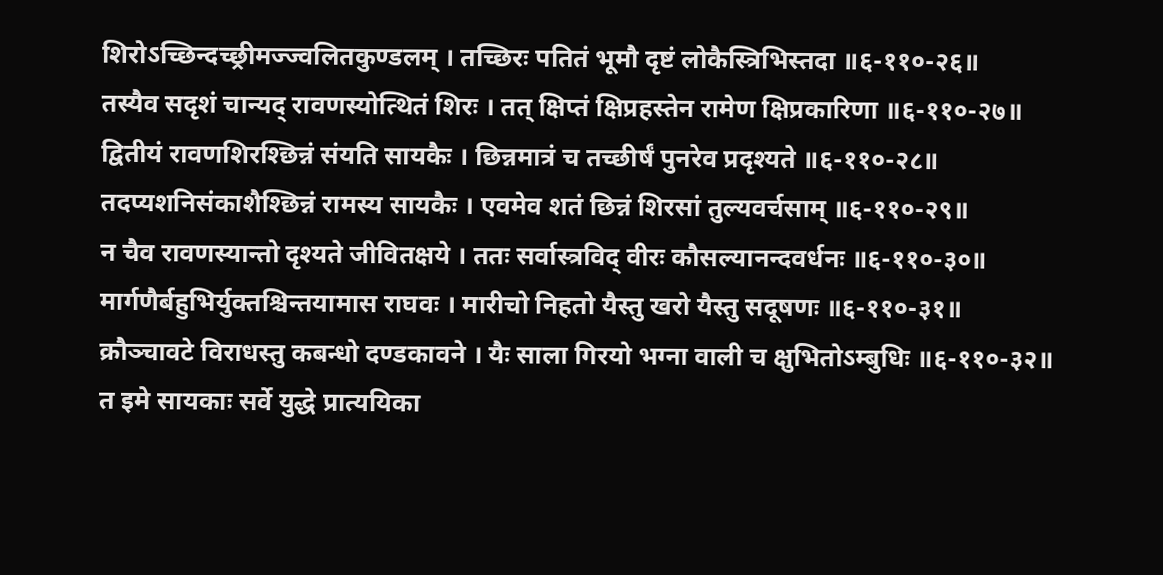शिरोऽच्छिन्दच्छ्रीमज्ज्वलितकुण्डलम् । तच्छिरः पतितं भूमौ दृष्टं लोकैस्त्रिभिस्तदा ॥६-११०-२६॥
तस्यैव सदृशं चान्यद् रावणस्योत्थितं शिरः । तत् क्षिप्तं क्षिप्रहस्तेन रामेण क्षिप्रकारिणा ॥६-११०-२७॥
द्वितीयं रावणशिरश्छिन्नं संयति सायकैः । छिन्नमात्रं च तच्छीर्षं पुनरेव प्रदृश्यते ॥६-११०-२८॥
तदप्यशनिसंकाशैश्छिन्नं रामस्य सायकैः । एवमेव शतं छिन्नं शिरसां तुल्यवर्चसाम् ॥६-११०-२९॥
न चैव रावणस्यान्तो दृश्यते जीवितक्षये । ततः सर्वास्त्रविद् वीरः कौसल्यानन्दवर्धनः ॥६-११०-३०॥
मार्गणैर्बहुभिर्युक्तश्चिन्तयामास राघवः । मारीचो निहतो यैस्तु खरो यैस्तु सदूषणः ॥६-११०-३१॥
क्रौञ्चावटे विराधस्तु कबन्धो दण्डकावने । यैः साला गिरयो भग्ना वाली च क्षुभितोऽम्बुधिः ॥६-११०-३२॥
त इमे सायकाः सर्वे युद्धे प्रात्ययिका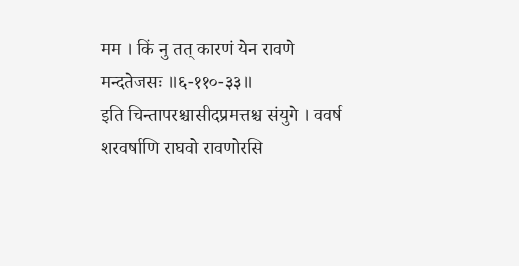मम । किं नु तत् कारणं येन रावणे मन्दतेजसः ॥६-११०-३३॥
इति चिन्तापरश्चासीदप्रमत्तश्च संयुगे । ववर्ष शरवर्षाणि राघवो रावणोरसि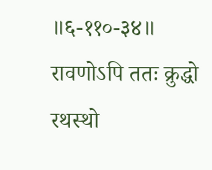॥६-११०-३४॥
रावणोऽपि ततः क्रुद्धो रथस्थो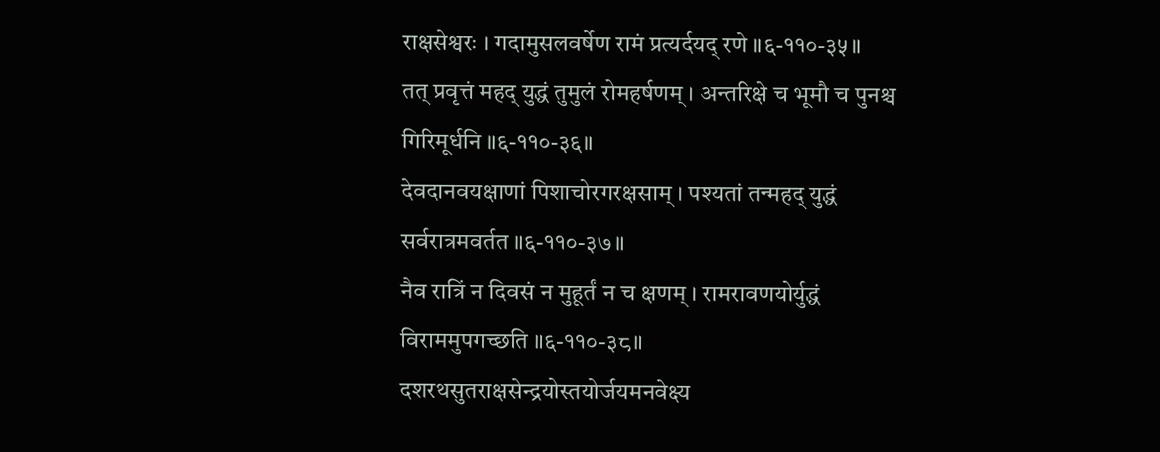राक्षसेश्वरः । गदामुसलवर्षेण रामं प्रत्यर्दयद् रणे ॥६-११०-३५॥
तत् प्रवृत्तं महद् युद्धं तुमुलं रोमहर्षणम् । अन्तरिक्षे च भूमौ च पुनश्च गिरिमूर्धनि ॥६-११०-३६॥
देवदानवयक्षाणां पिशाचोरगरक्षसाम् । पश्यतां तन्महद् युद्धं सर्वरात्रमवर्तत ॥६-११०-३७॥
नैव रात्रिं न दिवसं न मुहूर्तं न च क्षणम् । रामरावणयोर्युद्धं विराममुपगच्छति ॥६-११०-३८॥
दशरथसुतराक्षसेन्द्रयोस्तयोर्जयमनवेक्ष्य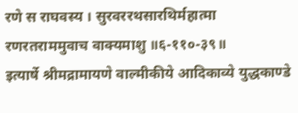रणे स राघवस्य । सुरवररथसारथिर्महात्मा रणरतराममुवाच वाक्यमाशु ॥६-११०-३९॥
इत्यार्षे श्रीमद्रामायणे वाल्मीकीये आदिकाव्ये युद्धकाण्डे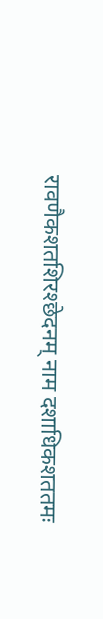रावणैकशतशिरश्छेदनम् नाम दशाधिकशततमः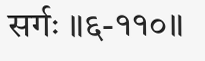सर्गः ॥६-११०॥